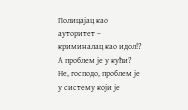Полицајац као ауторитет – криминалац као идол!? А проблем је у кући? Не, господо, проблем је у систему који је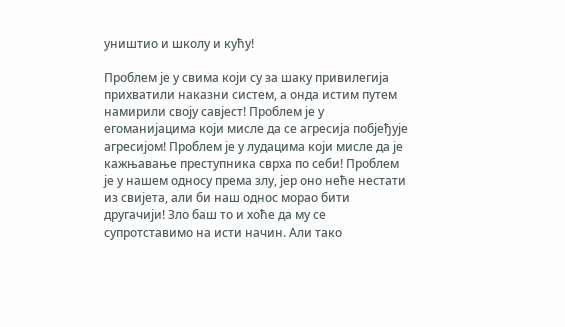уништио и школу и кућу!

Проблем је у свима који су за шаку привилегија прихватили наказни систем, а онда истим путем намирили своју савјест! Проблем је у егоманијацима који мисле да се агресија побјеђује агресијом! Проблем је у лудацима који мисле да је кажњавање преступника сврха по себи! Проблем је у нашем односу према злу, јер оно неће нестати из свијета, али би наш однос морао бити другачији! Зло баш то и хоће да му се супротставимо на исти начин. Али тако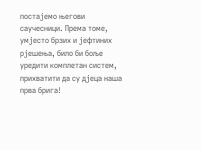постајемо његови саучесници. Према томе, умјесто брзих и јефтиних рјешења, било би боље уредити комплетан систем, прихватити да су дјеца наша прва брига!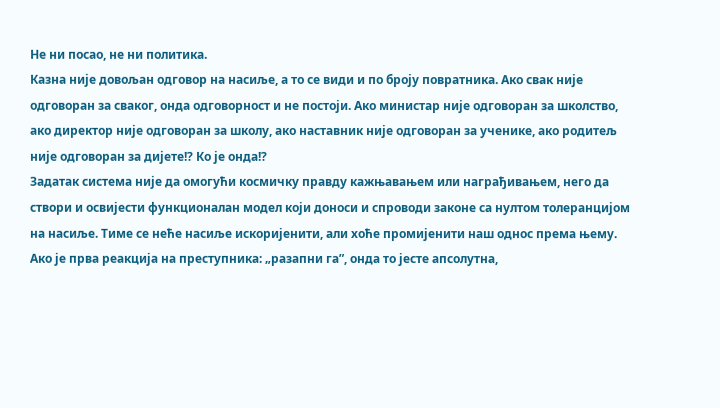Не ни посао, не ни политика.
Казна није довољан одговор на насиље, а то се види и по броју повратника. Ако свак није одговоран за сваког, онда одговорност и не постоји. Ако министар није одговоран за школство, ако директор није одговоран за школу, ако наставник није одговоран за ученике, ако родитељ није одговоран за дијете!? Ко је онда!?
Задатак система није да омогући космичку правду кажњавањем или награђивањем, него да створи и освијести функционалан модел који доноси и спроводи законе са нултом толеранцијом на насиље. Тиме се неће насиље искоријенити, али хоће промијенити наш однос према њему. Ако је прва реакција на преступника: „разапни га”, онда то јесте апсолутна,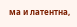ма и латентна,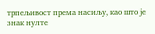трпељивост према насиљу, као што је знак нулте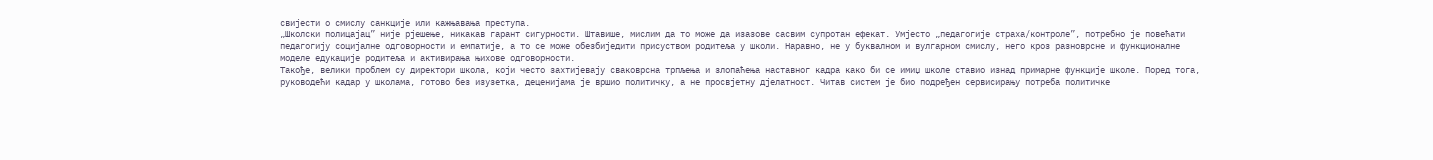свијести о смислу санкције или кажњавања преступа.
„Школски полицајац” није рјешење, никакав гарант сигурности. Штавише, мислим да то може да изазове сасвим супротан ефекат. Умјесто „педагогије страха/контроле”, потребно је повећати педагогију социјалне одговорности и емпатије, а то се може обезбиједити присуством родитеља у школи. Наравно, не у буквалном и вулгарнoм смислу, него кроз разноврсне и функционалне моделе едукације родитеља и активирања њихове одговорности.
Такође, велики проблем су директори школа, који често захтијевају сваковрсна трпљења и злопаћења наставног кадра како би се имиџ школе ставио изнад примарне функције школе. Поред тога, руководећи кадар у школама, готово без изузетка, деценијама је вршио политичку, а не просвјетну дјелатност. Читав систем је био подређен сервисирању потреба политичке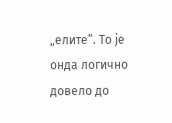„елите”. То је онда логично довело до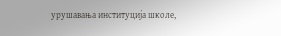урушавања институција школе,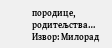породице, родитељства…
Извор: Милорад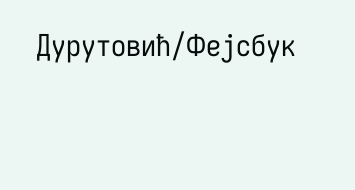Дурутовић/Фејсбук